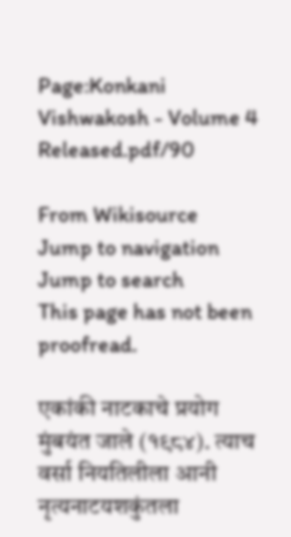Page:Konkani Vishwakosh - Volume 4 Released.pdf/90

From Wikisource
Jump to navigation Jump to search
This page has not been proofread.

एकांकी नाटकाचे प्रयोग मुंबयंत जाले (१९८४). त्याच वर्सा नियतिलीला आनी नृत्यनाटयशकुंतला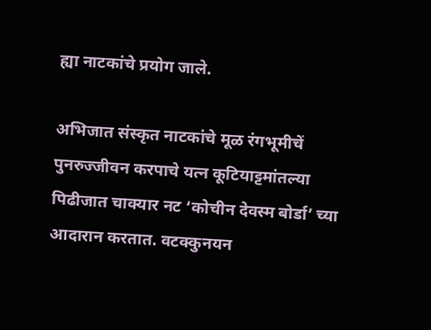ह्या नाटकांचे प्रयोग जाले.

अभिजात संस्कृत नाटकांचे मूळ रंगभूमीचें पुनरुज्जीवन करपाचे यत्न कूटियाट्टमांतल्या पिढीजात चाक्यार नट ‘कोचीन देवस्म बोर्डा’ च्या आदारान करतात. वटक्कुनयन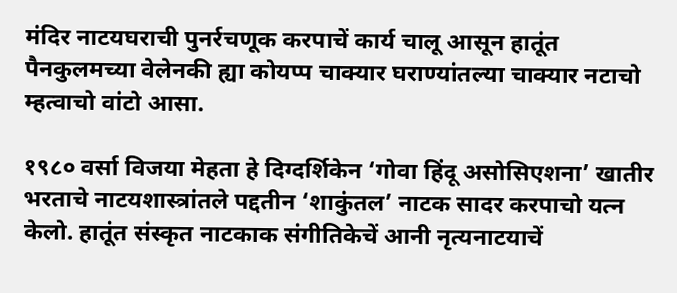मंदिर नाटयघराची पुनर्रचणूक करपाचें कार्य चालू आसून हातूंत पैनकुलमच्या वेलेनकी ह्या कोयप्प चाक्यार घराण्यांतल्या चाक्यार नटाचो म्हत्वाचो वांटो आसा.

१९८० वर्सा विजया मेहता हे दिग्दर्शिकेन ‘गोवा हिंदू असोसिएशना’ खातीर भरताचे नाटयशास्त्रांतले पद्दतीन ‘शाकुंतल’ नाटक सादर करपाचो यत्न केलो. हातूंत संस्कृत नाटकाक संगीतिकेचें आनी नृत्यनाटयाचें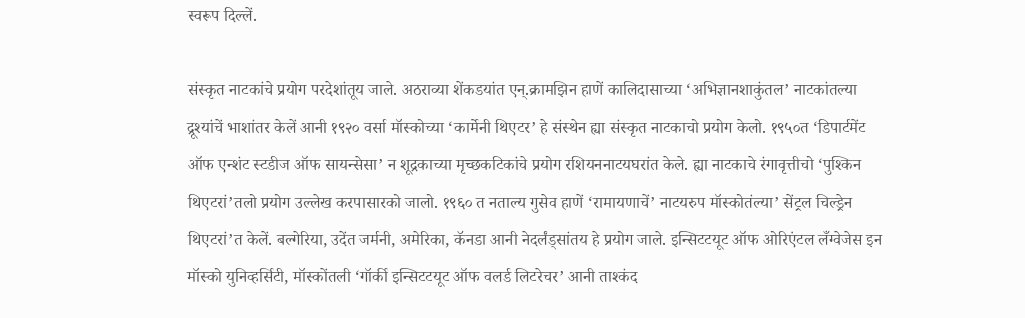स्वरूप दिल्लें.

संस्कृत नाटकांचे प्रयोग परदेशांतूय जाले. अठराव्या शेंकडयांत एन्.क्रामझिन हाणें कालिदासाच्या ‘अभिज्ञानशाकुंतल’ नाटकांतल्या द्रूश्यांचें भाशांतर केलें आनी १९२० वर्सा मॉस्कोच्या ‘कार्मेनी थिएटर’ हे संस्थेन ह्या संस्कृत नाटकाचो प्रयोग केलो. १९५०त ‘डिपार्टमेंट ऑफ एन्शंट स्टडीज ऑफ सायन्सेसा’ न शूद्रकाच्या मृच्छकटिकांचे प्रयोग रशियननाटयघरांत केले. ह्या नाटकाचे रंगावृत्तीचो ‘पुश्किन थिएटरां’तलो प्रयोग उल्लेख करपासारको जालो. १९६० त नताल्य गुसेव हाणें ‘रामायणाचें’ नाटयरुप मॉस्कोतंल्या’ सेंट्रल चिल्ड्रेन थिएटरां’त केलें. बल्गेरिया, उदेंत जर्मनी, अमेरिका, कॅनडा आनी नेदर्लंड्सांतय हे प्रयोग जाले. इन्सिटटयूट ऑफ ओरिएंटल लँग्वेजेस इन मॉस्को युनिव्हर्सिटी, मॉस्कोंतली ‘गॉर्की इन्सिटटयूट ऑफ वलर्ड लिटरेचर’ आनी ताश्कंद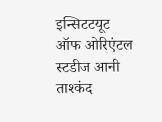इन्सिटटयूट ऑफ ओरिएंटल स्टडीज आनी ताश्कंद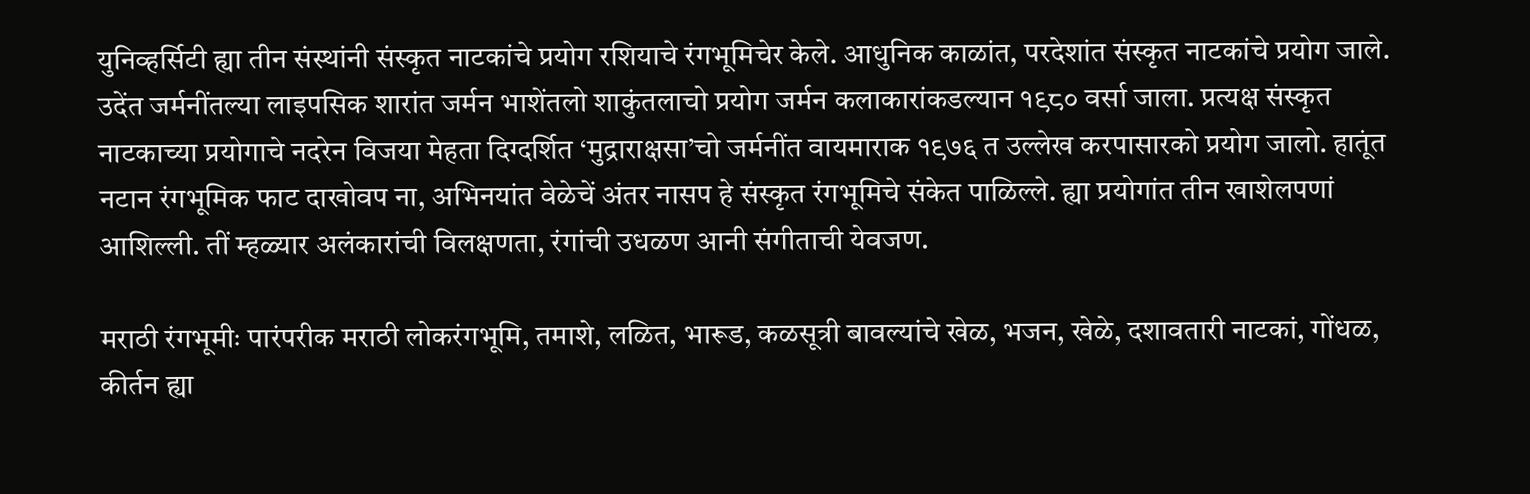युनिव्हर्सिटी ह्या तीन संस्थांनी संस्कृत नाटकांचे प्रयोग रशियाचे रंगभूमिचेर केले. आधुनिक काळांत, परदेशांत संस्कृत नाटकांचे प्रयोग जाले. उदेंत जर्मनींतल्या लाइपसिक शारांत जर्मन भाशेंतलो शाकुंतलाचो प्रयोग जर्मन कलाकारांकडल्यान १९८० वर्सा जाला. प्रत्यक्ष संस्कृत नाटकाच्या प्रयोगाचे नदरेन विजया मेहता दिग्दर्शित ‘मुद्राराक्षसा’चो जर्मनींत वायमाराक १९७६ त उल्लेख करपासारको प्रयोग जालो. हातूंत नटान रंगभूमिक फाट दाखोवप ना, अभिनयांत वेळेचें अंतर नासप हे संस्कृत रंगभूमिचे संकेत पाळिल्ले. ह्या प्रयोगांत तीन खाशेलपणां आशिल्ली. तीं म्हळ्यार अलंकारांची विलक्षणता, रंगांची उधळण आनी संगीताची येवजण.

मराठी रंगभूमीः पारंपरीक मराठी लोकरंगभूमि, तमाशे, लळित, भारूड, कळसूत्री बावल्यांचे खेळ, भजन, खेळे, दशावतारी नाटकां, गोंधळ, कीर्तन ह्या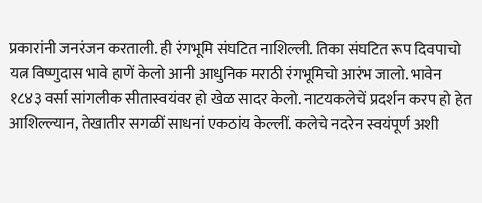प्रकारांनी जनरंजन करताली. ही रंगभूमि संघटित नाशिल्ली. तिका संघटित रूप दिवपाचो यत्न विष्णुदास भावे हाणें केलो आनी आधुनिक मराठी रंगभूमिचो आरंभ जालो. भावेन १८४३ वर्सा सांगलीक सीतास्वयंवर हो खेळ सादर केलो. नाटयकलेचें प्रदर्शन करप हो हेत आशिल्ल्यान, तेखातीर सगळीं साधनां एकठांय केल्लीं. कलेचे नदरेन स्वयंपूर्ण अशी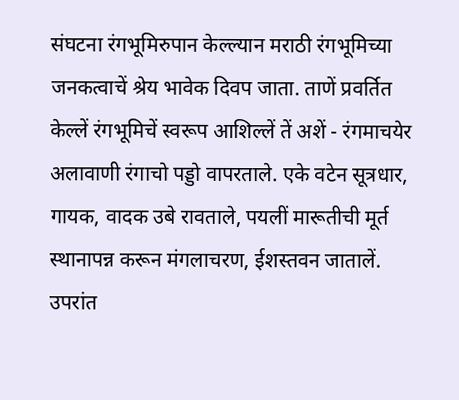संघटना रंगभूमिरुपान केल्ल्यान मराठी रंगभूमिच्या जनकत्वाचें श्रेय भावेक दिवप जाता. ताणें प्रवर्तित केल्लें रंगभूमिचें स्वरूप आशिल्लें तें अशें - रंगमाचयेर अलावाणी रंगाचो पड्डो वापरताले. एके वटेन सूत्रधार, गायक, वादक उबे रावताले, पयलीं मारूतीची मूर्त स्थानापन्न करून मंगलाचरण, ईशस्तवन जातालें. उपरांत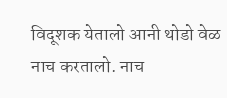विदूशक येतालो आनी थोडो वेळ नाच करतालो. नाच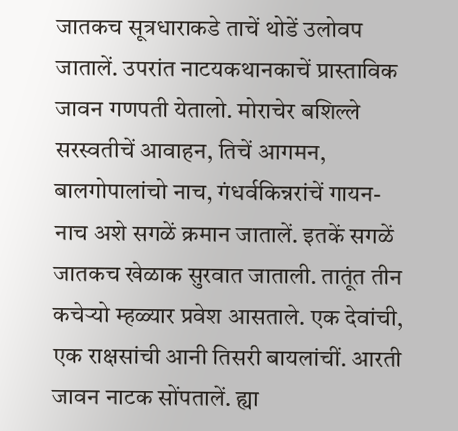जातकच सूत्रधाराकडे ताचें थोडें उलोवप जातालें. उपरांत नाटयकथानकाचें प्रास्ताविक जावन गणपती येतालो. मोराचेर बशिल्ले सरस्वतीचें आवाहन, तिचें आगमन, बालगोपालांचो नाच, गंधर्वकिन्नरांचें गायन-नाच अशे सगळें क्रमान जातालें. इतकें सगळें जातकच खेळाक सुरवात जाताली. तातूंत तीन कचेऱ्यो म्हळ्यार प्रवेश आसताले. एक देवांची, एक राक्षसांची आनी तिसरी बायलांचीं. आरती जावन नाटक सोंपतालें. ह्या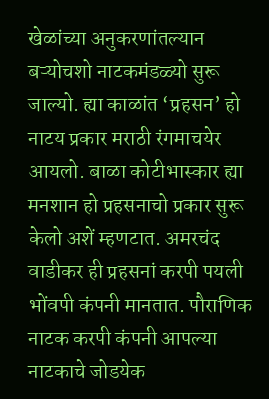खेळांच्या अनुकरणांतल्यान बऱ्योचशो नाटकमंडळ्यो सुरू जाल्यो. ह्या काळांत ‘प्रहसन’ हो नाटय प्रकार मराठी रंगमाचयेर आयलो. बाळा कोटीभास्कार ह्या मनशान हो प्रहसनाचो प्रकार सुरू केलो अशें म्हणटात. अमरचंद वाडीकर ही प्रहसनां करपी पयली भोंवपी कंपनी मानतात. पौराणिक नाटक करपी कंपनी आपल्या नाटकाचे जोडयेक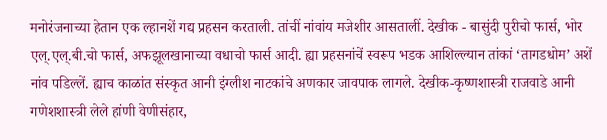मनोरंजनाच्या हेतान एक ल्हानशें गद्य प्रहसन करताली. तांचीं नांवांय मजेशीर आसतालीं. देखीक - बासुंदी पुरीचो फार्स, भोर एल्.एल्.बी.चो फार्स, अफझूलखानाच्या वधाचो फार्स आदी. ह्या प्रहसनांचें स्वरूप भडक आशिल्ल्यान तांकां ‘तागडधोम’ अशें नांव पडिल्लें. ह्याच काळांत संस्कृत आनी इंग्लीश नाटकांचे अणकार जावपाक लागले. देखीक-कृष्णशास्त्री राजवाडे आनी गणेशशास्त्री लेले हांणी वेणीसंहार,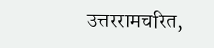उत्तररामचरित,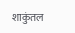शाकुंतल